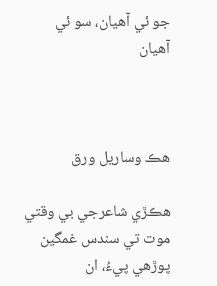جو ئي آهيان، سو ئي آهيان



هڪ وساريل ورق

هڪڙي شاعرجي بي وقتي موت تي سندس غمگين پوڙهي پيءُ، ان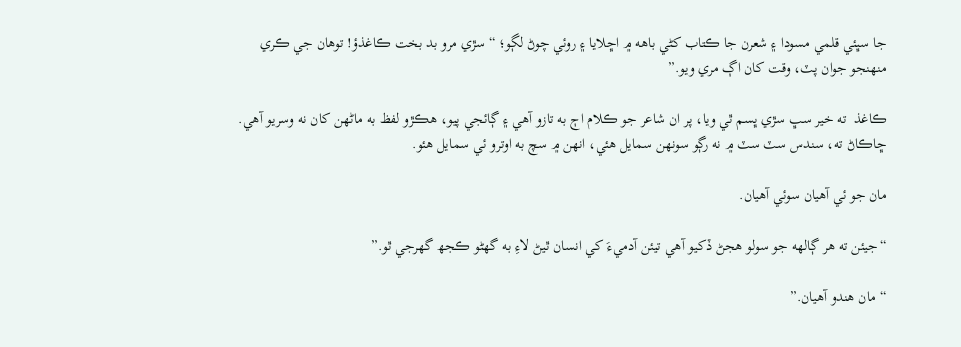جا سڀئي قلمي مسودا ۽ شعرن جا ڪتاب کڻي باهه ۾ اڇلايا ۽ روئي چوڻ لڳو؛ “ سڙي مرو بد بخت ڪاغذؤ! توهان جي ڪري منهنجو جوان پٽ، وقت کان اڳ مري ويو.”

ڪاغذ  ته خير سڀ سڙي ڀسم ٿي ويا، پر ان شاعر جو ڪلام اڄ به تازو آهي ۽ ڳائجي پيو، هڪڙو لفظ به ماڻهن کان نه وسريو آهي. ڇاڪاڻ ته، سندس سٽ سٽ ۾ نه رڳو سونهن سمايل هئي، انهن ۾ سچ به اوترو ئي سمايل هئو.

مان جو ئي آهيان سوئي آهيان.

“جيئن ته هر ڳالهه جو سولو هجڻ ڏکيو آهي تيئن آدميءَ کي انسان ٿيڻ لاءِ به گھڻو ڪجھ گھرجي ٿو.”

“ مان هندو آهيان.”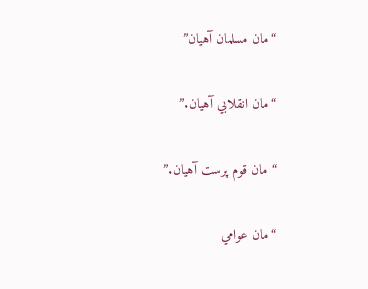“مان مسلمان آهيان”

“مان انقلابي آهيان.”

“ مان قوم پرست آهيان.”

“مان عوامي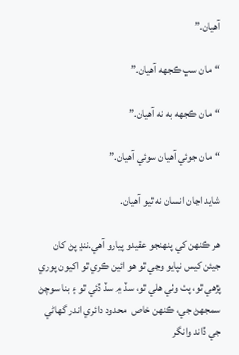آهيان.”

“مان سڀ ڪجهه آهيان.”

“مان ڪجھه به نه آهيان.”

“مان جوئي آهيان سوئي آهيان.”

شايد اڃان انسان نه ٿيو آهيان.

هر ڪنهن کي پنهنجو عقيدو پيارو آهي.ننڍ پڻ کان جيئن کيس نپايو وڃي ٿو هو ائين ڪري ٿو اکيون پوري پڙهي ٿو، پٺ وٺي هلي ٿو، سڏ ۾ سڏ ڏئي ٿو ۽ بنا سوچڻ سمجھڻ جي، ڪنهن خاص  محدود دائري اندر گھاڻي جي ڏاند وانگر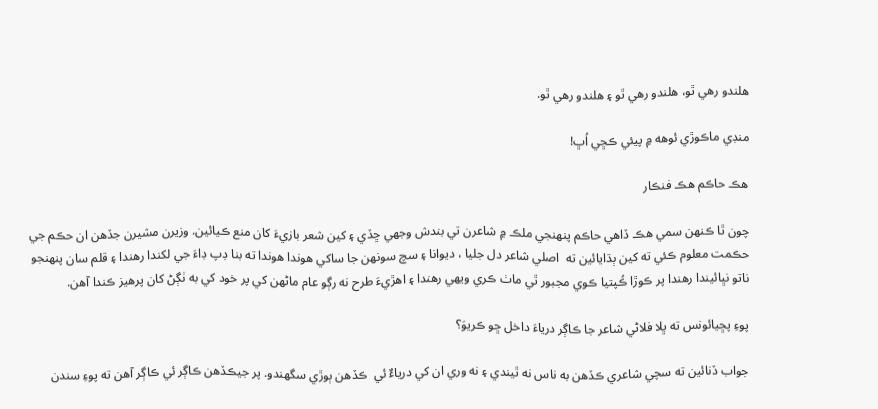هلندو رهي ٿو، هلندو رهي ٿو ۽ هلندو رهي ٿو.

منڊي ماڪوڙي ئوهه ۾ پيئي ڪڇي اُڀ!

هڪ حاڪم هڪ فنڪار

چون ٿا ڪنهن سمي هڪ ڏاهي حاڪم پنهنجي ملڪ ۾ شاعرن تي بندش وجهي ڇڏي ۽ کين شعر بازيءَ کان منع ڪيائين. وزيرن مشيرن جڏهن ان حڪم جي حڪمت معلوم ڪئي ته کين ٻڌايائين ته  اصلي شاعر دل جليا ، ديوانا ۽ سچ سونهن جا ساکي هوندا هوندا ته بنا ڊپ ڊاءَ جي لکندا رهندا ۽ قلم سان پنهنجو ناتو نڀائيندا رهندا پر ڪوڙا ڪُپتيا ڪوي مجبور ٿي ماٺ ڪري ويهي رهندا ۽ اهڙيءَ طرح نه رڳو عام ماڻهن کي پر خود کي به ٺڳڻ کان پرهيز ڪندا آهن.

پوءِ پڇيائونس ته ڀلا فلاڻي شاعر جا ڪاڳر درياءَ داخل ڇو ڪريوَ؟

جواب ڏنائين ته سچي شاعري ڪڏهن به ناس نه ٿيندي ۽ نه وري ان کي درياءٌ ئي  ڪڏهن ٻوڙي سگھندو. پر جيڪڏهن ڪاڳر ئي ڪاڳر آهن ته پوءِ سندن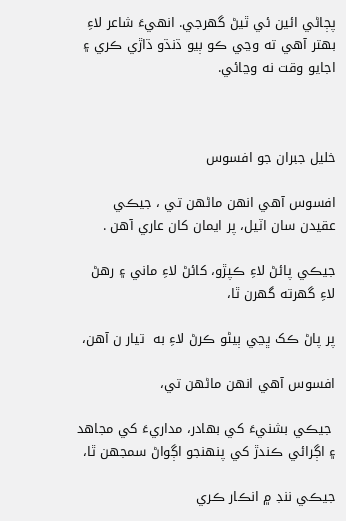پڄاڻي ائين ئي ٿيڻ گھرجي. انهيءَ شاعر لاءِ بهتر آهي ته وڃي ڪو ٻيو ڌنڌو ڌاڙي ڪري ۽ اجايو وقت نه وڃائي.



خليل جبران جو افسوس

افسوس آهي انهن ماڻهن تي ، جيڪي عقيدن سان اٽيل، پر ايمان کان عاري آهن .

جيڪي پائڻ لاءِ ڪپڙو، کائڻ لاءِ ماني ۽ رهڻ لاءِ گھرته گھرن ٿا،

پر پاڻ ڪک ڀڃي ٻيڻو ڪرڻ لاءِ به  تيار ن آهن،

افسوس آهي انهن ماڻهن تي،

 جيڪي بشنيءَ کي بهادر، مداريءَ کي مجاهد ۽ اڳرائي ڪندڙ کي پنهنجو اڳواڻ سمجھن ٿا،

جيڪي ننڊ ۾ انڪار ڪري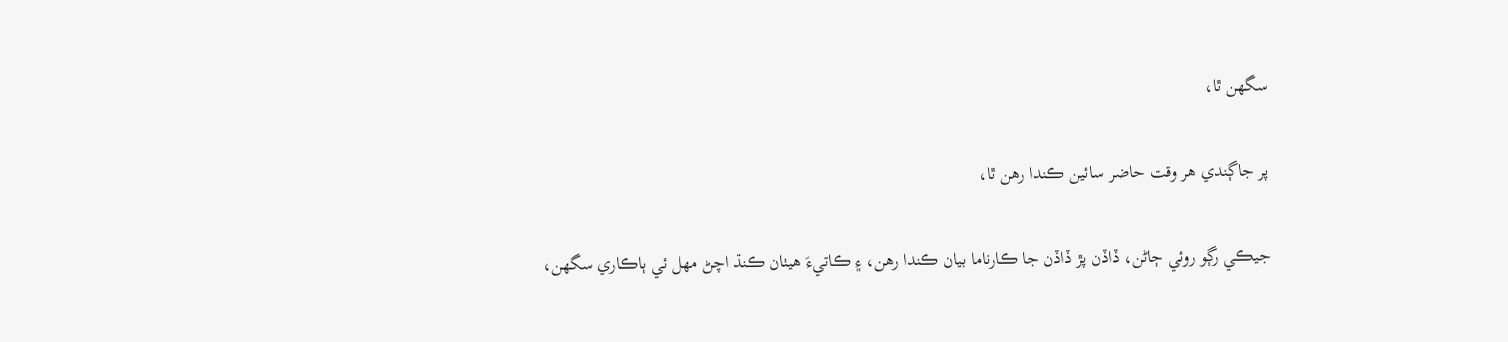سگھن ٿا،

پر جاڳندي هر وقت حاضر سائين ڪندا رهن ٿا،

جيڪي رڳو روئي ڄاڻن، ڏاڏن پڙ ڏاڏن جا ڪارناما بيان ڪندا رهن، ۽ ڪاتيءَ هيٺان ڪنڌ اچڻ مهل ئي ٻاڪاري سگھن،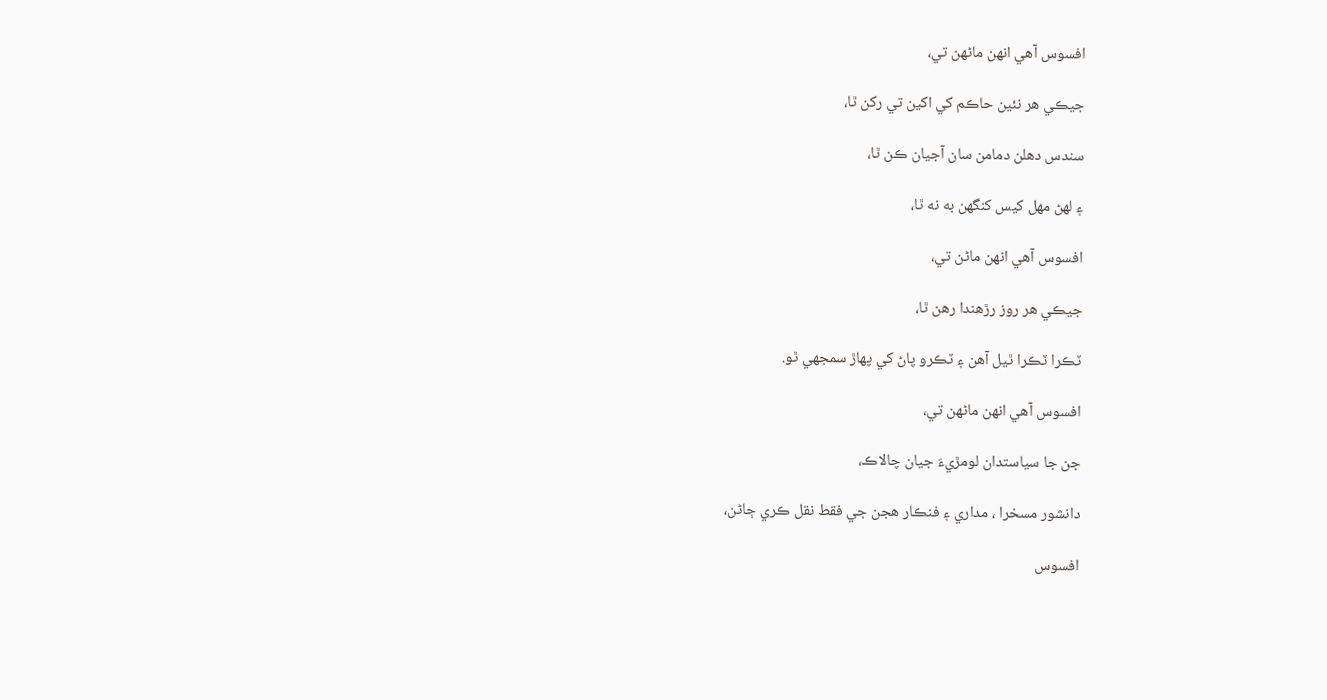افسوس آهي انهن ماڻهن تي،

جيڪي هر نئين حاڪم کي اکين تي رکن ٿا،

سندس دهلن دمامن سان آجيان ڪن ٿا،

۽ لهڻ مهل کيس کنگھن به نه ٿا،

افسوس آهي انهن ماڻن تي،

جيڪي هر روز رڙهندا رهن ٿا،

ٽڪرا ٽڪرا ٿيل آهن ۽ ٽڪرو پاڻ کي پهاڙ سمجھي ٿو.

افسوس آهي انهن ماڻهن تي،

جن جا سياستدان لومڙيءَ جيان چالاڪ،

دانشور مسخرا ، مداري ۽ فنڪار هجن جي فقط نقل ڪري ڄاڻن،

افسوس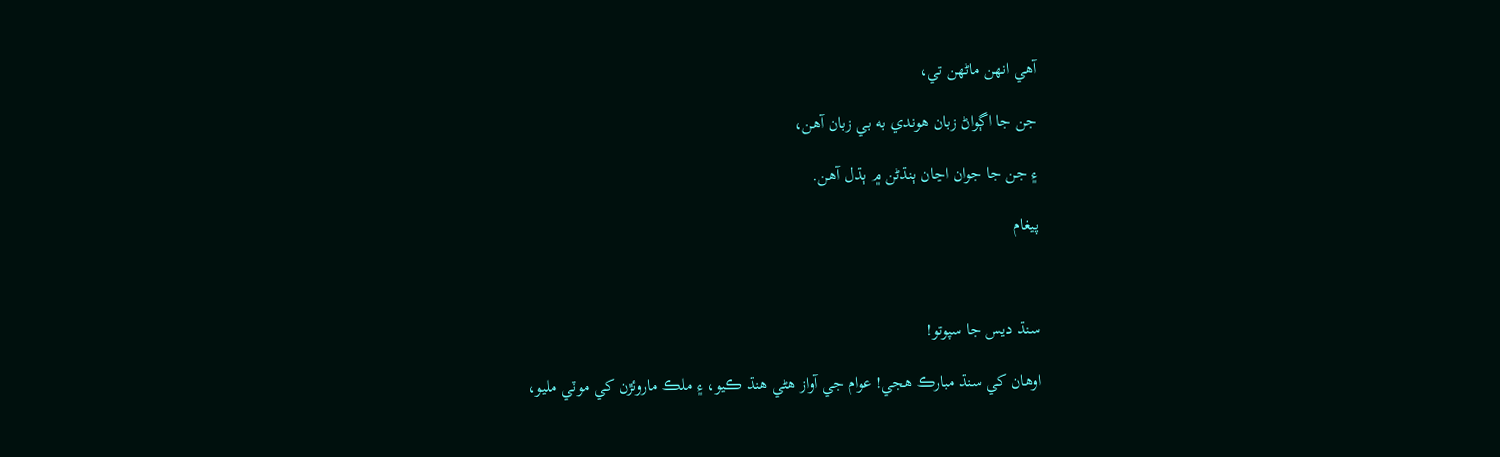آهي انهن ماڻهن تي،

جن جا اڳواڻ زبان هوندي به بي زبان آهن،

۽ جن جا جوان اڃان ٻنڌڻن ۾ ٻڌل آهن.

پيغام



سنڌ ديس جا سپوتو!

اوهان کي سنڌ مبارڪ هجي! عوام جي آواز هڻي هنڌ ڪيو، ۽ ملڪ ماروئڙن کي موٽي مليو،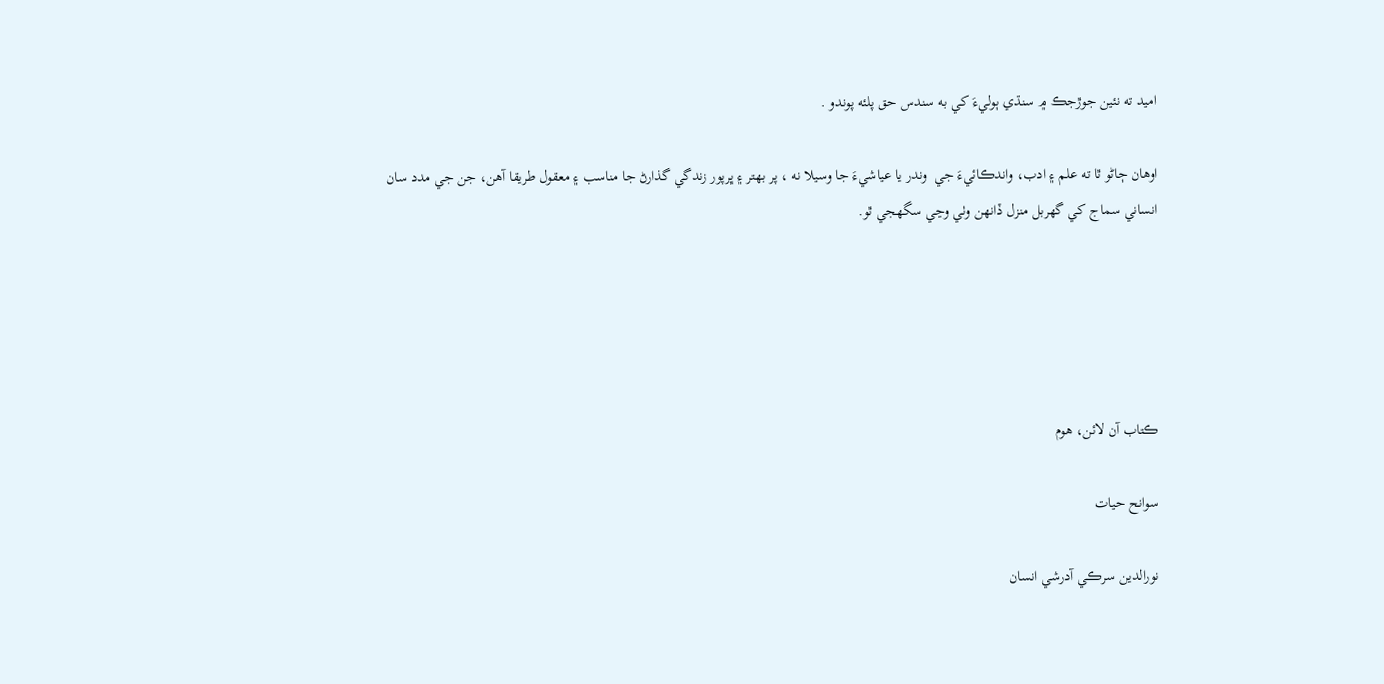اميد ته نئين جوڙجڪ ۾ سنڌي ٻوليءَ کي به سندس حق پلئه پوندو .

اوهان ڄاڻو ٿا ته علم ۽ ادب، واندڪائيءَ جي  وندر يا عياشيءَ جا وسيلا نه ، پر بهتر ۽ ڀرپور زندگي گذارڻ جا مناسب ۽ معقول طريقا آهن، جن جي مدد سان انساني سماج کي گھربل منزل ڏانهن وٺي وڃي سگھجي ٿو.





ڪتاب آن لائن، هوم

سوانح حيات

نورالدين سرڪي آدرشي انسان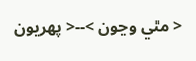< مٿي وڃون >--< پهريون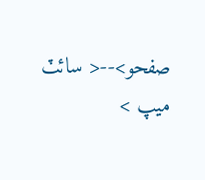صفحو>--< سائٽ ميپ >